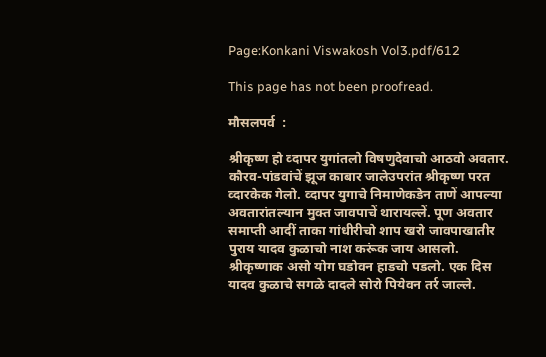Page:Konkani Viswakosh Vol3.pdf/612

This page has not been proofread.

मौसलपर्व  :

श्रीकृष्ण हो व्दापर युगांतलो विषणुदेवाचो आठवो अवतार. कौरव-पांडवांचें झूज काबार जालेउपरांत श्रीकृष्ण परत व्दारकेक गेलो. व्दापर युगाचे निमाणेकडेन ताणें आपल्या अवतारांतल्यान मुक्त जावपाचें थारायल्लें. पूण अवतार समाप्ती आदीं ताका गांधीरीचो शाप खरो जावपाखातीर पुराय यादव कुळाचो नाश करूंक जाय आसलो. श्रीकृष्णाक असो योग घडोवन हाडचो पडलो. एक दिस यादव कुळाचे सगळे दादले सोरो पियेवन तर्र जाल्ले.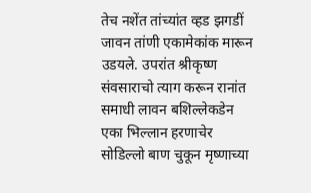तेच नशेंत तांच्यांत व्हड झगडीं जावन तांणी एकामेकांक मारून उडयले. उपरांत श्रीकृष्ण संवसाराचो त्याग करून रानांत समाधी लावन बशिल्लेकडेन एका भिल्लान हरणाचेर सोडिल्लो बाण चुकून मृष्णाच्या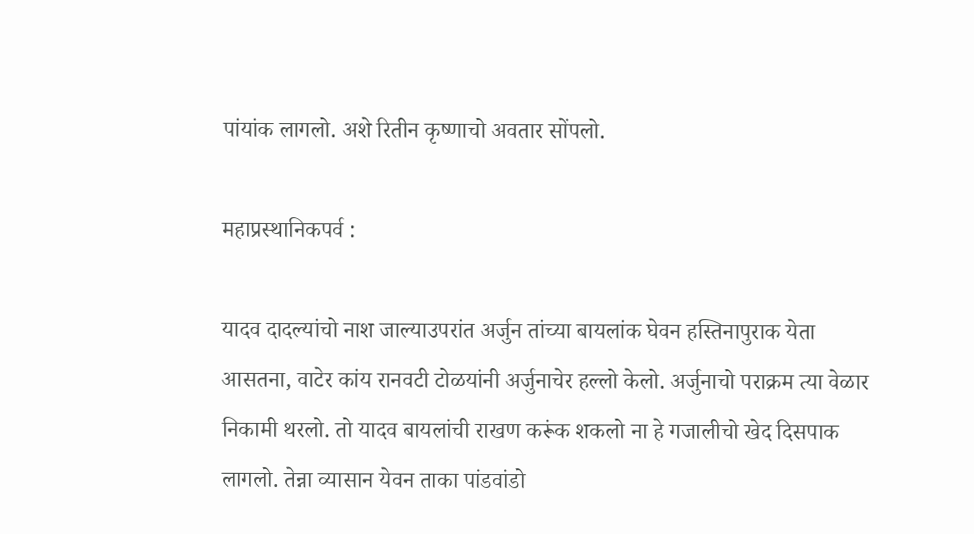पांयांक लागलो. अशे रितीन कृष्णाचो अवतार सोंपलो.

महाप्रस्थानिकपर्व :

यादव दादल्यांचो नाश जाल्याउपरांत अर्जुन तांच्या बायलांक घेवन हस्तिनापुराक येता आसतना, वाटेर कांय रानवटी टोळयांनी अर्जुनाचेर हल्लो केलो. अर्जुनाचो पराक्रम त्या वेळार निकामी थरलो. तो यादव बायलांची राखण करूंक शकलो ना हे गजालीचो खेद दिसपाक लागलो. तेन्ना व्यासान येवन ताका पांडवांडो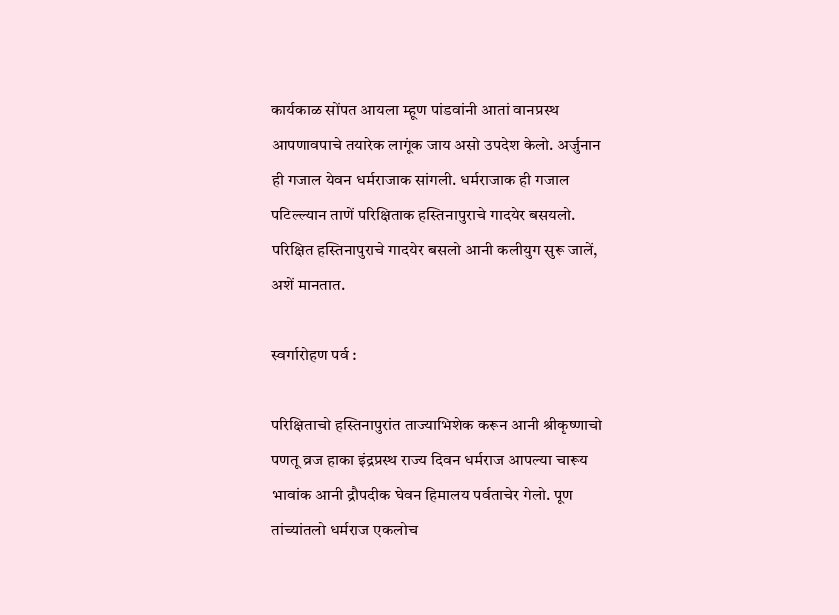कार्यकाळ सोंपत आयला म्हूण पांडवांनी आतां वानप्रस्थ आपणावपाचे तयारेक लागूंक जाय असो उपदेश केलो. अर्जुनान ही गजाल येवन धर्मराजाक सांगली. धर्मराजाक ही गजाल पटिल्ल्यान ताणें परिक्षिताक हस्तिनापुराचे गादयेर बसयलो. परिक्षित हस्तिनापुराचे गादयेर बसलो आनी कलीयुग सुरू जालें, अशें मानतात.

स्वर्गारोहण पर्व :

परिक्षिताचो हस्तिनापुरांत ताज्याभिशेक करून आनी श्रीकृष्णाचो पणतू व्रज हाका इंद्रप्रस्थ राज्य दिवन धर्मराज आपल्या चारूय भावांक आनी द्रौपदीक घेवन हिमालय पर्वताचेर गेलो. पूण तांच्यांतलो धर्मराज एकलोच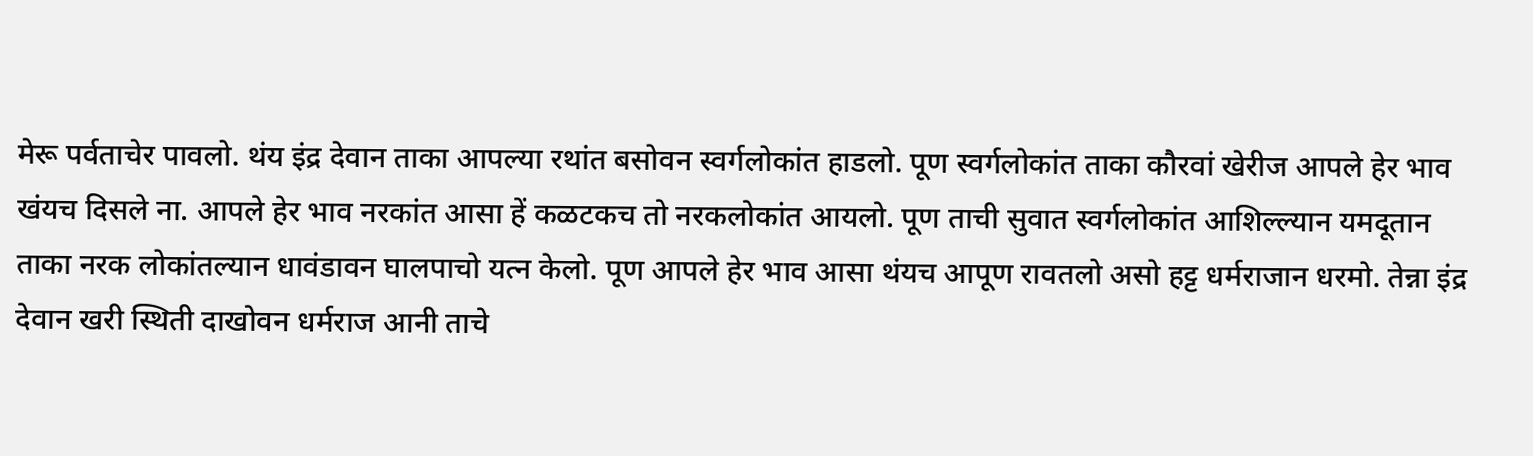मेरू पर्वताचेर पावलो. थंय इंद्र देवान ताका आपल्या रथांत बसोवन स्वर्गलोकांत हाडलो. पूण स्वर्गलोकांत ताका कौरवां खेरीज आपले हेर भाव खंयच दिसले ना. आपले हेर भाव नरकांत आसा हें कळटकच तो नरकलोकांत आयलो. पूण ताची सुवात स्वर्गलोकांत आशिल्ल्यान यमदूतान ताका नरक लोकांतल्यान धावंडावन घालपाचो यत्न केलो. पूण आपले हेर भाव आसा थंयच आपूण रावतलो असो हट्ट धर्मराजान धरमो. तेन्ना इंद्र देवान खरी स्थिती दाखोवन धर्मराज आनी ताचे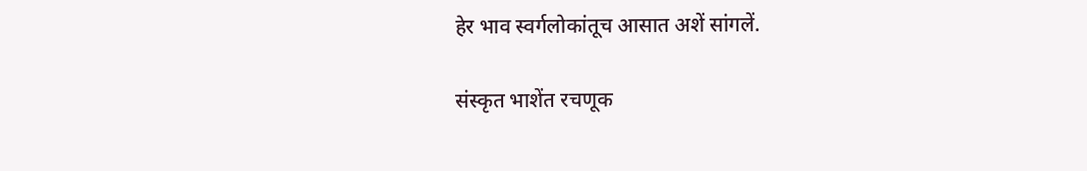हेर भाव स्वर्गलोकांतूच आसात अशें सांगलें.

संस्कृत भाशेंत रचणूक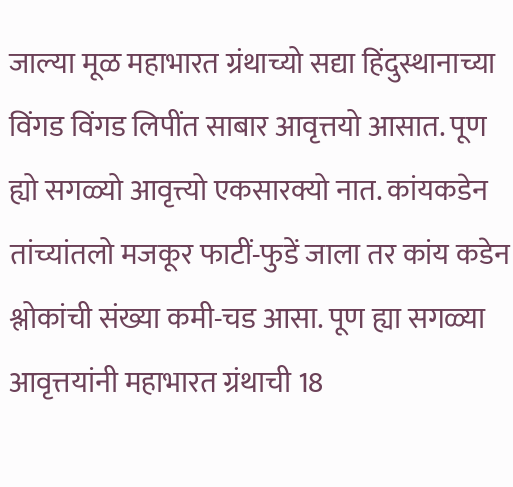जाल्या मूळ महाभारत ग्रंथाच्यो सद्या हिंदुस्थानाच्या विंगड विंगड लिपींत साबार आवृत्तयो आसात. पूण ह्यो सगळ्यो आवृत्त्यो एकसारक्यो नात. कांयकडेन तांच्यांतलो मजकूर फाटीं-फुडें जाला तर कांय कडेन श्लोकांची संख्या कमी-चड आसा. पूण ह्या सगळ्या आवृत्तयांनी महाभारत ग्रंथाची 18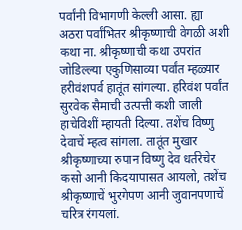पर्वांनी विभागणी केल्ली आसा. ह्या अठरा पर्वांभितर श्रीकृष्णाची वेगळी अशी कथा ना. श्रीकृष्णाची कथा उपरांत जोडिल्ल्या एकुणिसाव्या पर्वांत म्हळ्यार हरीवंशपर्व हातूंत सांगल्या. हरिवंश पर्वांत सुरवेक सैमाची उत्पत्ती कशी जाली हाचेविशीं म्हायती दिल्या. तशेंच विष्णु देवाचें म्हत्व सांगला. तातूंत मुखार श्रीकृष्णाच्या रुपान विष्णु देव धर्तरेचेर कसो आनी किदयापासत आयलो, तशेंच श्रीकृष्णाचें भुरगेपण आनी जुवानपणाचें चरित्र रंगयलां.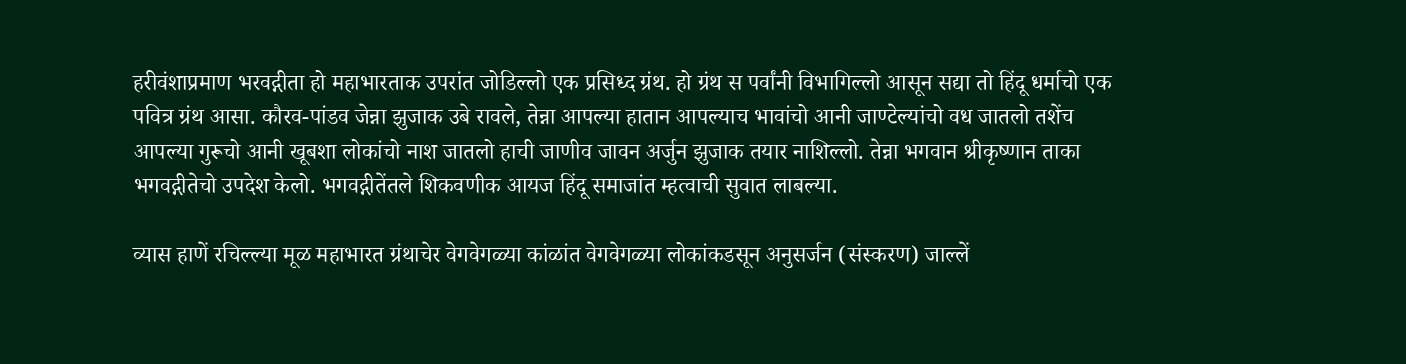हरीवंशाप्रमाण भरवद्गीता हो महाभारताक उपरांत जोडिल्लो एक प्रसिध्द ग्रंथ. हो ग्रंथ स पर्वांनी विभागिल्लो आसून सद्या तो हिंदू धर्माचो एक पवित्र ग्रंथ आसा. कौरव-पांडव जेन्ना झुजाक उबे रावले, तेन्ना आपल्या हातान आपल्याच भावांचो आनी जाण्टेल्यांचो वध जातलो तशेंच आपल्या गुरूचो आनी खूबशा लोकांचो नाश जातलो हाची जाणीव जावन अर्जुन झुजाक तयार नाशिल्लो. तेन्ना भगवान श्रीकृष्णान ताका भगवद्गीतेचो उपदेश केलो. भगवद्गीतेंतले शिकवणीक आयज हिंदू समाजांत म्हत्वाची सुवात लाबल्या.

व्यास हाणें रचिल्ल्या मूळ महाभारत ग्रंथाचेर वेगवेगळ्या कांळांत वेगवेगळ्या लोकांकडसून अनुसर्जन (संस्करण) जाल्लें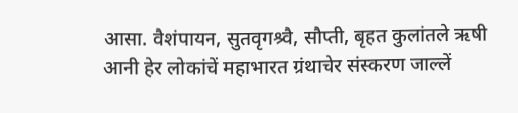आसा. वैशंपायन, सुतवृगश्र्वै, सौप्ती, बृहत कुलांतले ऋषी आनी हेर लोकांचें महाभारत ग्रंथाचेर संस्करण जाल्लें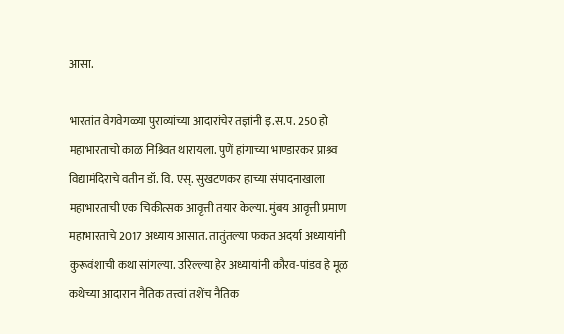आसा.

भारतांत वेगवेगळ्या पुराव्यांच्या आदारांचेर तज्ञांनी इ.स.प. 250 हो महाभारताचो काळ निश्र्वित थारायला. पुणें हांगाच्या भाण्डारकर प्राश्र्व विद्यामंदिराचे वतीन डॉ. वि. एस्. सुखटणकर हाच्या संपादनाखाला महाभारताची एक चिकीत्सक आवृत्ती तयार केल्या. मुंबय आवृत्ती प्रमाण महाभारताचे 2017 अध्याय आसात. तातुंतल्या फकत अदर्या अध्यायांनी कुरूवंशाची कथा सांगल्या. उरिल्ल्या हेर अध्यायांनी कौरव-पांडव हे मूळ कथेच्या आदारान नैतिक तत्त्वां तशेंच नैतिक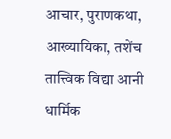आचार, पुराणकथा, आख्यायिका, तशेंच तात्त्विक विद्या आनी धार्मिक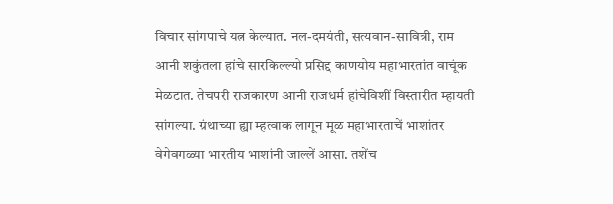विचार सांगपाचे यत्न केल्यात. नल-दमयंती, सत्यवान-सावित्री, राम आनी शकुंतला हांचे सारकिल्ल्यो प्रसिद्द काणयोय महाभारतांत वाचूंक मेळटात. तेचपरी राजकारण आनी राजधर्म हांचेविशीं विस्तारीत म्हायती सांगल्या. ग्रंथाच्या ह्या म्हत्वाक लागून मूळ महाभारताचें भाशांतर वेगेवगळ्या भारतीय भाशांनी जाल्लें आसा. तशेंच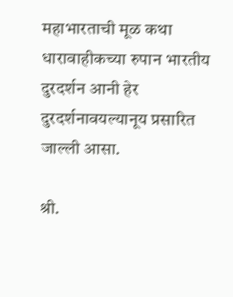महाभारताची मूळ कथा धारावाहीकच्या रुपान भारतीय दुरदर्शन आनी हेर दुरदर्शनावयल्यानूय प्रसारित जाल्ली आसा.

श्री.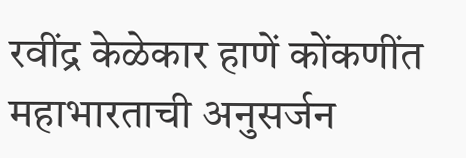रवींद्र केळेकार हाणें कोंकणींत महाभारताची अनुसर्जन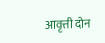आवृत्ती दोन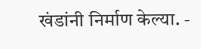खंडांनी निर्माण केल्या. -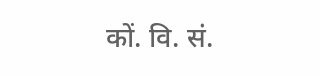कों. वि. सं.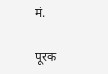मं.

पूरक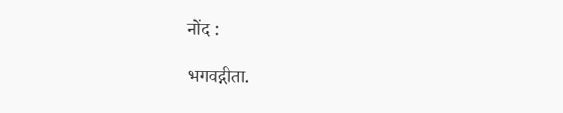नोंद :

भगवद्गीता.